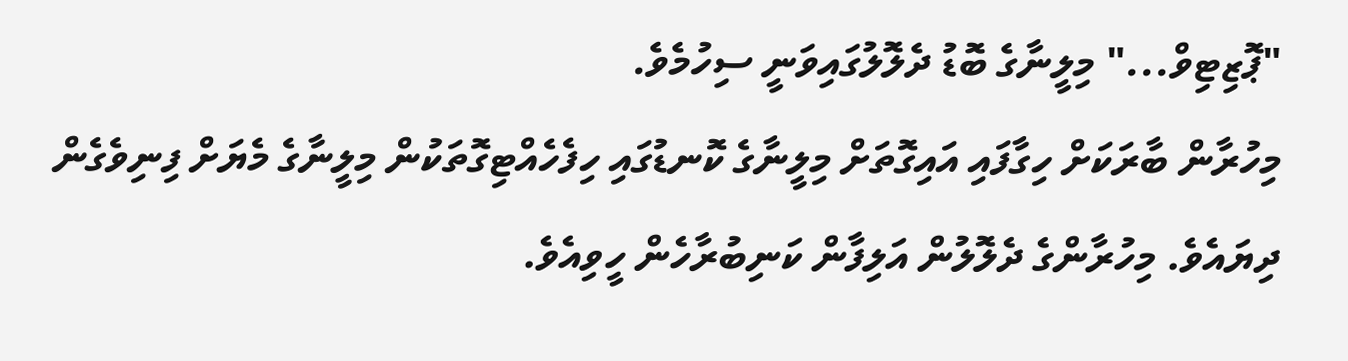"ޕޮޒިޓިވް..." މިލީނާގެ ބޮޑު ދެލޮލުގައިވަނީ ސިހުމެވެ.
މިހުރާން ބާރަކަށް ހިގާފައި އައިގޮތަށް މިލީނާގެ ކޮނޑުގައި ހިފެހެއްޓިގޮތަކުން މިލީނާގެ މެޔަށް ފިނިވެގެން ދިޔައެވެ. މިހުރާންގެ ދެލޮލުން އަލިފާން ކަނިބުރާހެން ހީވިއެވެ.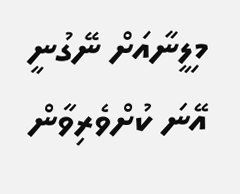މިލީނާއަށް ނޭގުނީ އޭނަ ކުށްވެރިވާން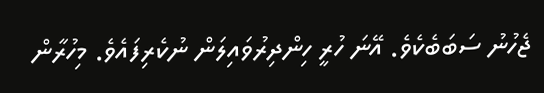ޖެހުނު ސަބަބެކެވެ. އޭނަ ހުރީ ހިންދިރުވައިލަން ނުކެރިފައެވެ. މިހުރާން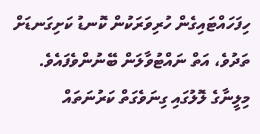ހިފަހައްޓައިގެން ހުރިވަރަކުން ކޮނޑު ކަށިގަނޑަށް ތަދުވެ، އަތް ނައްޓުވާލަން ބޭނުންވެފައެވެ. މިލީނާގެ ލޮލުގައި ގިނަވެގަތް ކަރުނަތައް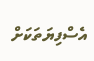އެސްފިޔަތަކަށް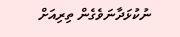ނުކުޅަދާނަވެގެން ތިރިއަށް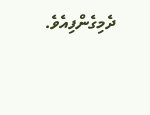ދެމިގެންފިއެވެ.